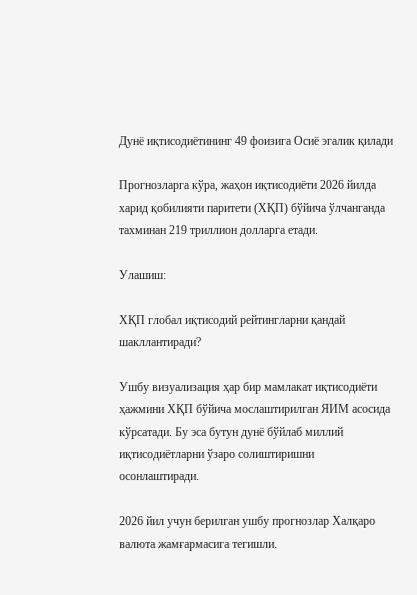Дунё иқтисодиётининг 49 фоизига Осиё эгалик қилади

Прогнозларга кўра, жаҳон иқтисодиёти 2026 йилда харид қобилияти паритети (ХҚП) бўйича ўлчанганда тахминан 219 триллион долларга етади.

Улашиш:

ХҚП глобал иқтисодий рейтингларни қандай шакллантиради?

Ушбу визуализация ҳар бир мамлакат иқтисодиёти ҳажмини ХҚП бўйича мослаштирилган ЯИМ асосида кўрсатади. Бу эса бутун дунё бўйлаб миллий иқтисодиётларни ўзаро солиштиришни осонлаштиради.

2026 йил учун берилган ушбу прогнозлар Халқаро валюта жамғармасига тегишли.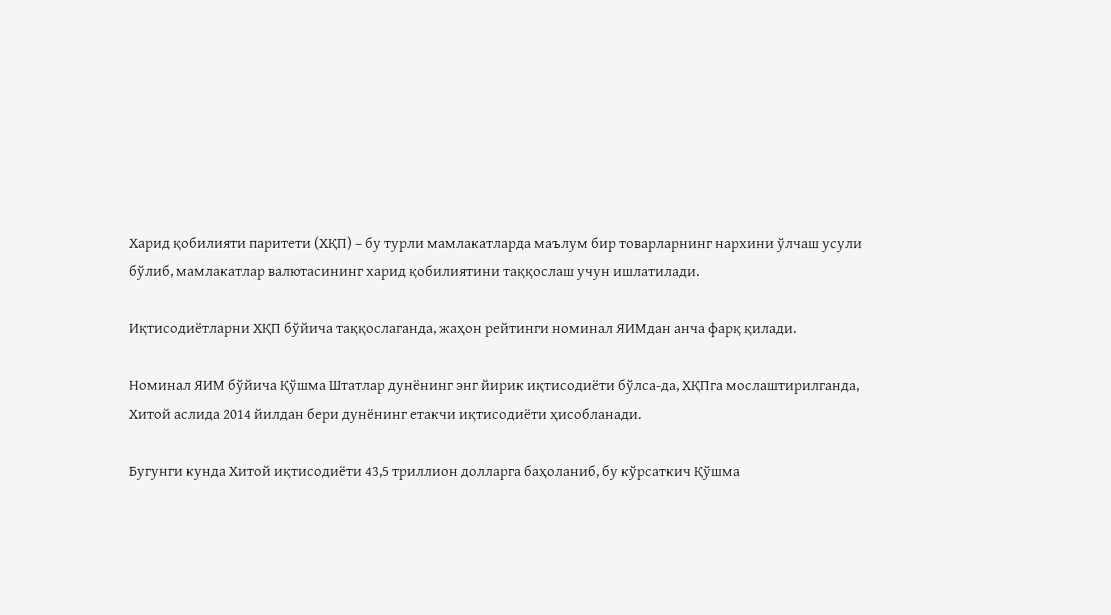Харид қобилияти паритети (ХҚП) – бу турли мамлакатларда маълум бир товарларнинг нархини ўлчаш усули бўлиб, мамлакатлар валютасининг харид қобилиятини таққослаш учун ишлатилади.

Иқтисодиётларни ХҚП бўйича таққослаганда, жаҳон рейтинги номинал ЯИМдан анча фарқ қилади.

Номинал ЯИМ бўйича Қўшма Штатлар дунёнинг энг йирик иқтисодиёти бўлса-да, ХҚПга мослаштирилганда, Хитой аслида 2014 йилдан бери дунёнинг етакчи иқтисодиёти ҳисобланади.

Бугунги кунда Хитой иқтисодиёти 43,5 триллион долларга баҳоланиб, бу кўрсаткич Қўшма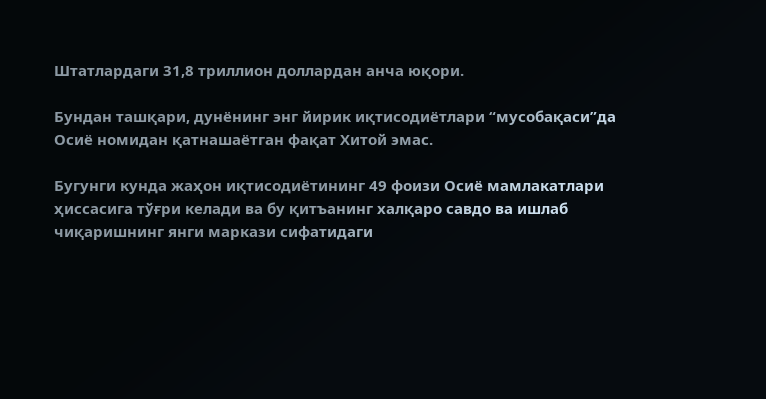Штатлардаги 31,8 триллион доллардан анча юқори.

Бундан ташқари, дунёнинг энг йирик иқтисодиётлари “мусобақаси”да Осиё номидан қатнашаётган фақат Хитой эмас.

Бугунги кунда жаҳон иқтисодиётининг 49 фоизи Осиё мамлакатлари ҳиссасига тўғри келади ва бу қитъанинг халқаро савдо ва ишлаб чиқаришнинг янги маркази сифатидаги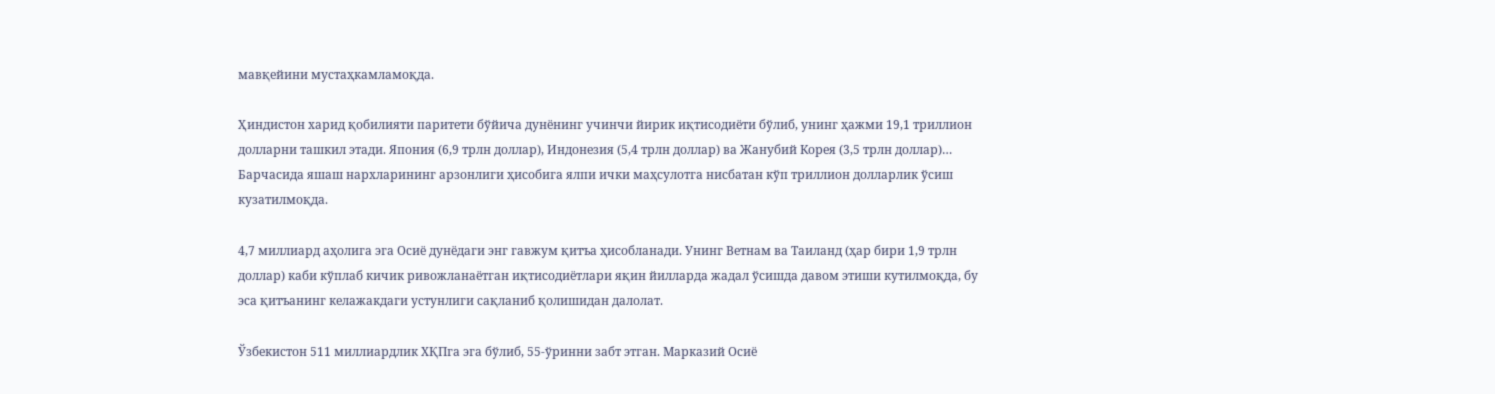мавқейини мустаҳкамламоқда.

Ҳиндистон харид қобилияти паритети бўйича дунёнинг учинчи йирик иқтисодиёти бўлиб, унинг ҳажми 19,1 триллион долларни ташкил этади. Япония (6,9 трлн доллар), Индонезия (5,4 трлн доллар) ва Жанубий Корея (3,5 трлн доллар)… Барчасида яшаш нархларининг арзонлиги ҳисобига ялпи ички маҳсулотга нисбатан кўп триллион долларлик ўсиш кузатилмоқда.

4,7 миллиард аҳолига эга Осиё дунёдаги энг гавжум қитъа ҳисобланади. Унинг Ветнам ва Таиланд (ҳар бири 1,9 трлн доллар) каби кўплаб кичик ривожланаётган иқтисодиётлари яқин йилларда жадал ўсишда давом этиши кутилмоқда, бу эса қитъанинг келажакдаги устунлиги сақланиб қолишидан далолат.

Ўзбекистон 511 миллиардлик ХҚПга эга бўлиб, 55-ўринни забт этган. Марказий Осиё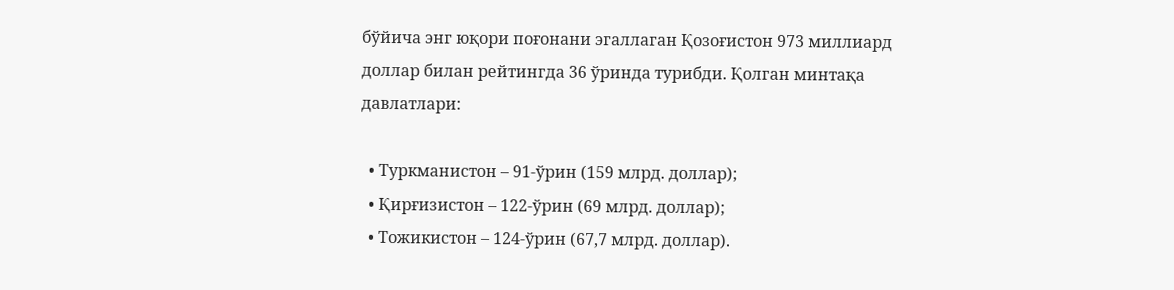бўйича энг юқори поғонани эгаллаган Қозоғистон 973 миллиард доллар билан рейтингда 36 ўринда турибди. Қолган минтақа давлатлари:

  • Туркманистон – 91‑ўрин (159 млрд. доллар);
  • Қирғизистон – 122‑ўрин (69 млрд. доллар);
  • Тожикистон – 124‑ўрин (67,7 млрд. доллар).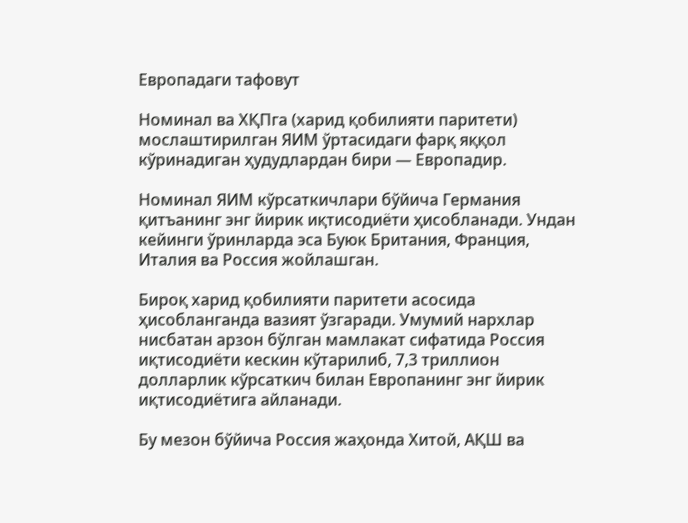Европадаги тафовут

Номинал ва ХҚПга (харид қобилияти паритети) мослаштирилган ЯИМ ўртасидаги фарқ яққол кўринадиган ҳудудлардан бири — Европадир.

Номинал ЯИМ кўрсаткичлари бўйича Германия қитъанинг энг йирик иқтисодиёти ҳисобланади. Ундан кейинги ўринларда эса Буюк Британия, Франция, Италия ва Россия жойлашган.

Бироқ харид қобилияти паритети асосида ҳисобланганда вазият ўзгаради. Умумий нархлар нисбатан арзон бўлган мамлакат сифатида Россия иқтисодиёти кескин кўтарилиб, 7,3 триллион долларлик кўрсаткич билан Европанинг энг йирик иқтисодиётига айланади.

Бу мезон бўйича Россия жаҳонда Хитой, АҚШ ва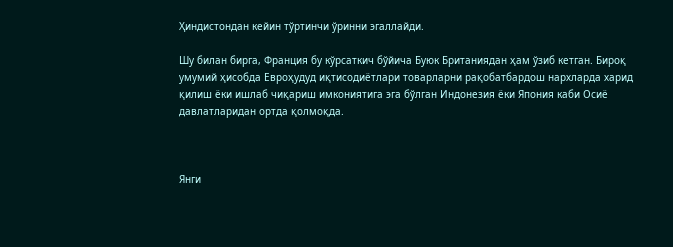Ҳиндистондан кейин тўртинчи ўринни эгаллайди.

Шу билан бирга, Франция бу кўрсаткич бўйича Буюк Британиядан ҳам ўзиб кетган. Бироқ умумий ҳисобда Евроҳудуд иқтисодиётлари товарларни рақобатбардош нархларда харид қилиш ёки ишлаб чиқариш имкониятига эга бўлган Индонезия ёки Япония каби Осиё давлатларидан ортда қолмоқда.



Янги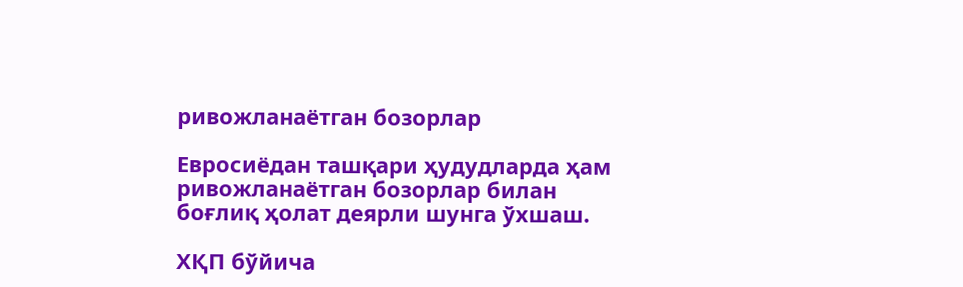ривожланаётган бозорлар

Евросиёдан ташқари ҳудудларда ҳам ривожланаётган бозорлар билан боғлиқ ҳолат деярли шунга ўхшаш.

ХҚП бўйича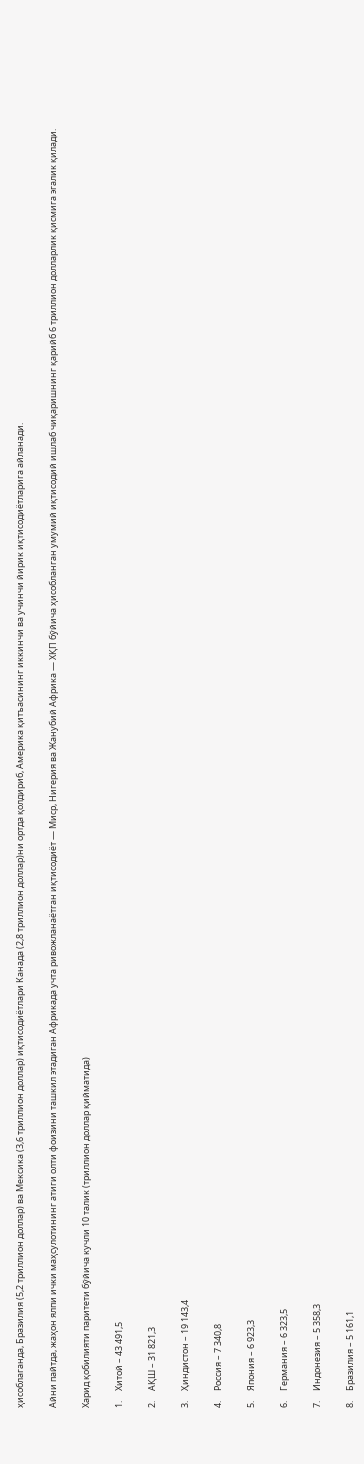ҳисоблаганда, Бразилия (5,2 триллион доллар) ва Мексика (3,6 триллион доллар) иқтисодиётлари Канада (2,8 триллион доллар)ни ортда қолдириб, Америка қитъасининг иккинчи ва учинчи йирик иқтисодиётларига айланади.

Айни пайтда, жаҳон ялпи ички маҳсулотининг атиги олти фоизини ташкил этадиган Африкада учта ривожланаётган иқтисодиёт — Миср, Нигерия ва Жанубий Африка — ХҚП бўйича ҳисобланган умумий иқтисодий ишлаб чиқаришнинг қарийб 6 триллион долларлик қисмига эгалик қилади.

Харид қобилияти паритети бўйича кучли 10 талик (триллион доллар қийматида)

1.     Хитой – 43 491,5

2.     АҚШ – 31 821,3

3.     Ҳиндистон – 19 143,4

4.     Россия – 7 340,8

5.     Япония – 6 923,3

6.     Германия – 6 323,5

7.     Индонезия – 5 358,3

8.     Бразилия – 5 161,1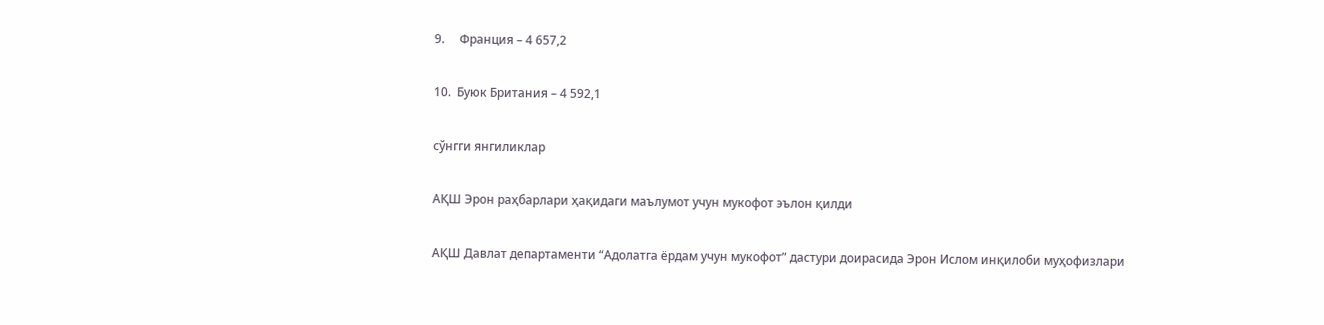9.     Франция – 4 657,2

10.  Буюк Британия – 4 592,1

сўнгги янгиликлар

АҚШ Эрон раҳбарлари ҳақидаги маълумот учун мукофот эълон қилди

АҚШ Давлат департаменти “Адолатга ёрдам учун мукофот” дастури доирасида Эрон Ислом инқилоби муҳофизлари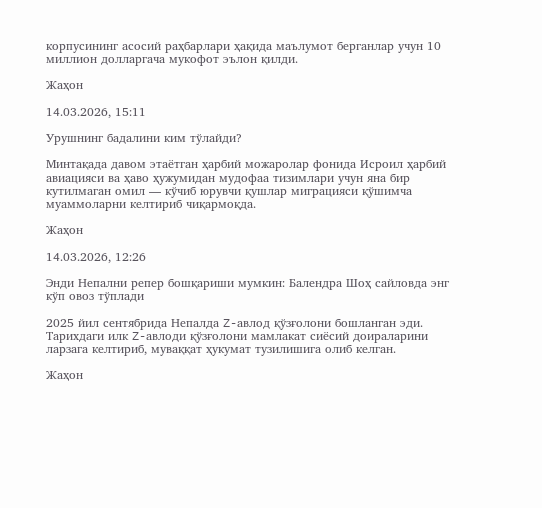корпусининг асосий раҳбарлари ҳақида маълумот берганлар учун 10 миллион долларгача мукофот эълон қилди.

Жаҳон

14.03.2026, 15:11

Урушнинг бадалини ким тўлайди?

Минтақада давом этаётган ҳарбий можаролар фонида Исроил ҳарбий авиацияси ва ҳаво ҳужумидан мудофаа тизимлари учун яна бир кутилмаган омил — кўчиб юрувчи қушлар миграцияси қўшимча муаммоларни келтириб чиқармоқда.

Жаҳон

14.03.2026, 12:26

Энди Непални репер бошқариши мумкин: Балендра Шоҳ сайловда энг кўп овоз тўплади

2025 йил сентябрида Непалда Z-авлод қўзғолони бошланган эди. Тарихдаги илк Z-авлоди қўзғолони мамлакат сиёсий доираларини ларзага келтириб, муваққат ҳукумат тузилишига олиб келган.

Жаҳон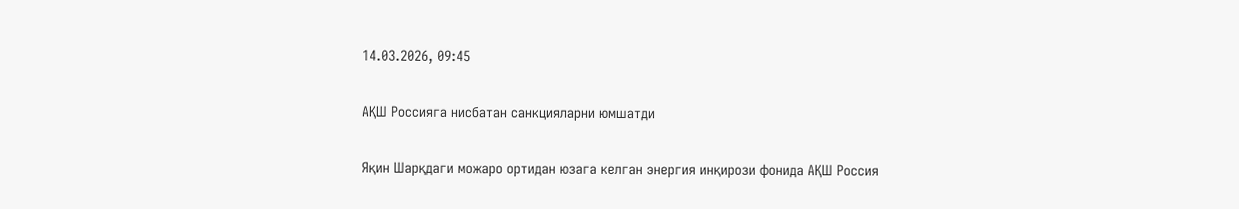14.03.2026, 09:45

АҚШ Россияга нисбатан санкцияларни юмшатди

Яқин Шарқдаги можаро ортидан юзага келган энергия инқирози фонида АҚШ Россия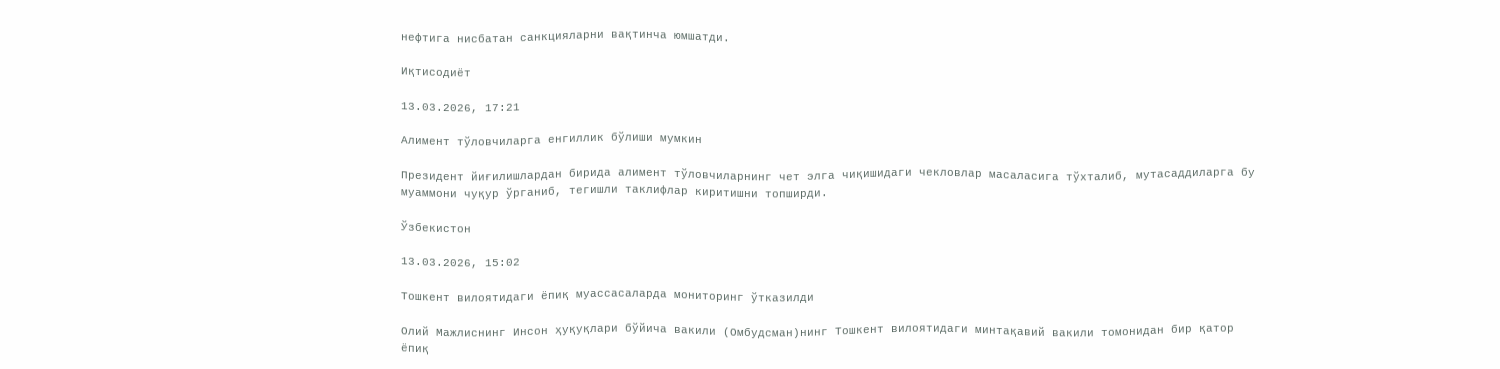нефтига нисбатан санкцияларни вақтинча юмшатди.

Иқтисодиёт

13.03.2026, 17:21

Алимент тўловчиларга енгиллик бўлиши мумкин

Президент йиғилишлардан бирида алимент тўловчиларнинг чет элга чиқишидаги чекловлар масаласига тўхталиб, мутасаддиларга бу муаммони чуқур ўрганиб, тегишли таклифлар киритишни топширди.

Ўзбекистон

13.03.2026, 15:02

Тошкент вилоятидаги ёпиқ муассасаларда мониторинг ўтказилди

Олий Мажлиснинг Инсон ҳуқуқлари бўйича вакили (Омбудсман)нинг Тошкент вилоятидаги минтақавий вакили томонидан бир қатор ёпиқ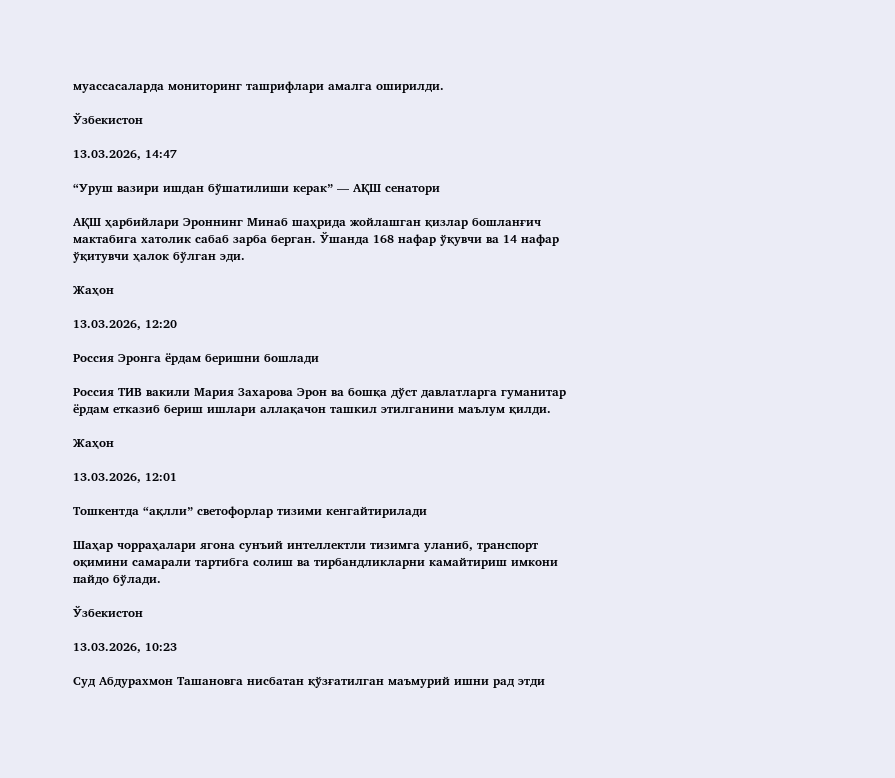муассасаларда мониторинг ташрифлари амалга оширилди.

Ўзбекистон

13.03.2026, 14:47

“Уруш вазири ишдан бўшатилиши керак” — АҚШ сенатори

АҚШ ҳарбийлари Эроннинг Минаб шаҳрида жойлашган қизлар бошланғич мактабига хатолик сабаб зарба берган. Ўшанда 168 нафар ўқувчи ва 14 нафар ўқитувчи ҳалок бўлган эди.

Жаҳон

13.03.2026, 12:20

Россия Эронга ёрдам беришни бошлади

Россия ТИВ вакили Мария Захарова Эрон ва бошқа дўст давлатларга гуманитар ёрдам етказиб бериш ишлари аллақачон ташкил этилганини маълум қилди.

Жаҳон

13.03.2026, 12:01

Тошкентда “ақлли” светофорлар тизими кенгайтирилади

Шаҳар чорраҳалари ягона сунъий интеллектли тизимга уланиб, транспорт оқимини самарали тартибга солиш ва тирбандликларни камайтириш имкони пайдо бўлади.

Ўзбекистон

13.03.2026, 10:23

Суд Абдурахмон Ташановга нисбатан қўзғатилган маъмурий ишни рад этди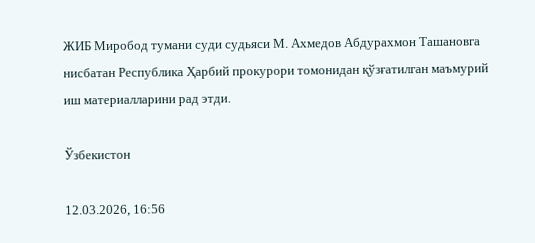ЖИБ Миробод тумани суди судьяси М. Ахмедов Абдурахмон Ташановга нисбатан Республика Ҳарбий прокурори томонидан қўзғатилган маъмурий иш материалларини рад этди.

Ўзбекистон

12.03.2026, 16:56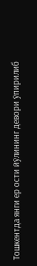Тошкентда янги ер ости йўлининг девори ўпирилиб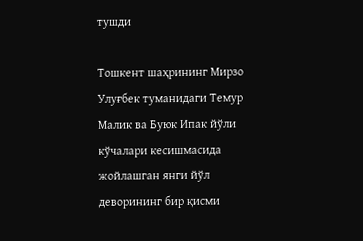тушди

Тошкент шаҳрининг Мирзо Улуғбек туманидаги Темур Малик ва Буюк Ипак йўли кўчалари кесишмасида жойлашган янги йўл деворининг бир қисми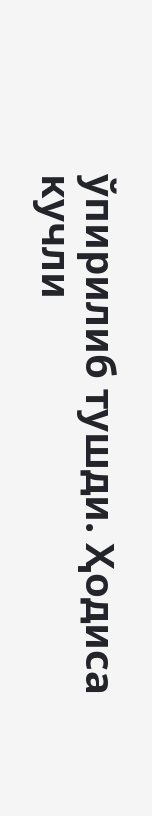ўпирилиб тушди. Ҳодиса кучли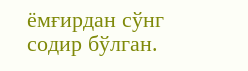ёмғирдан сўнг содир бўлган.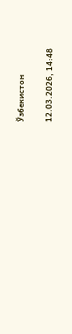Ўзбекистон

12.03.2026, 14:48